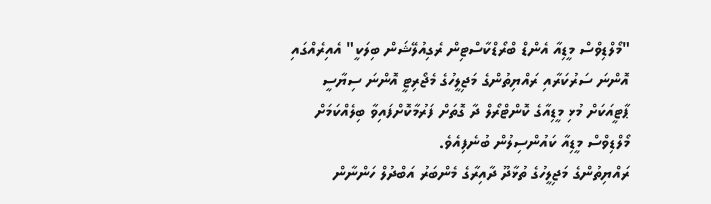"މޯލްޑިވްސް މީޑިއާ އެންޑް ބްރޯޑްކާސްޓިން ރެގިއުލޭޝަން ބިލަކީ" އެއިރެއްގައި އޮންނަ ސަރުކަރާއި ރައްޔިތުންގެ މަޖިލީހުގެ މެޖޯރިޓީ އޮންނަ ސިޔާސީ ޕާޓީއަކަށް މުޅި މީޑިއާގެ ކޮންޓްރޯލް ދާ ގޮތަށް ފަރުމާކޮށްފައިވާ ބިލެއްކަމަށް މޯލްޑިވްސް މީޑިއާ ކައުންސިލުން ބުނެފިއެވެ.
ރައްޔިތުންގެ މަޖިލީހުގެ ތުޅާދޫ ދާއިރާގެ މެންބަރު އަބްދުލް ހަންނާން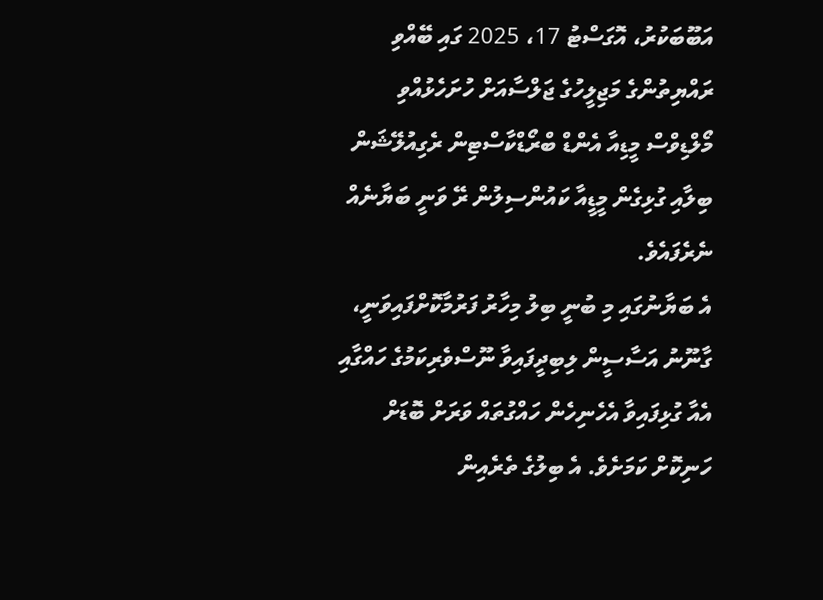އަބޫބަކުރު، އޮގަސްޓު 17، 2025 ގައި ބޭއްވި ރައްޔިތުންގެ މަޖިލީހުގެ ޖަލްސާއަށް ހުށަހެޅުއްވި މޯލްޑިވްސް މީޑިއާ އެންޑް ބްރޯޑްކާސްޓިން ރެގިއުލޭޝަން ބިލާއި ގުޅިގެން މީޑީއާ ކައުންސިލުން ރޭ ވަނީ ބަޔާނެއް ނެރެފައެވެ.
އެ ބަޔާނުގައި މި ބުނީ ބިލު މިހާރު ފަރުމާކޮށްފައިވަނީ، ގާނޫނު އަސާސީން ލިބިދީފައިވާ ނޫސްވެރިކަމުގެ ހައްގާއި އެއާ ގުޅިފައިވާ އެހެނިހެން ހައްގުތައް ވަރަށް ބޮޑަށް ހަނިކޮށް ކަމަށެވެ. އެ ބިލުގެ ތެރެއިން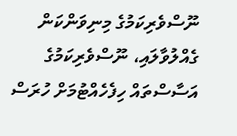ނޫސްވެރިކަމުގެ މިނިވަންކަން ގެއްލުވާލައި، ނޫސްވެރިކަމުގެ އަސާސްތައް ހިފެހެއްޓުމަށް ހުރަސް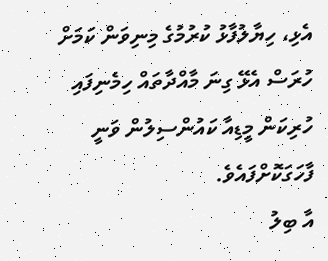އެޅި، ހިޔާލުފާޅު ކުރުމުގެ މިނިވަން ކަމަށް ހުރަސް އެޅޭ ގިނަ މާއްދާތައް ހިމެނިފައި ހުރިކަން މީޑިއާ ކައުންސިލުން ވަނީ ފާހަގަކޮށްފައެވެ.
އާ ބިލު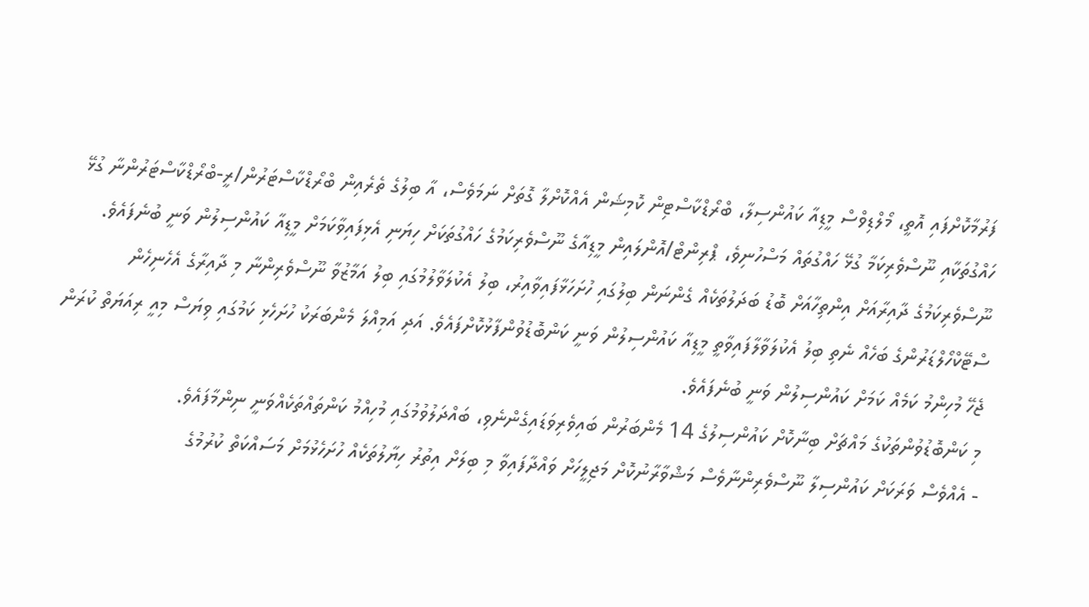ފަރުމާކޮށްފައި އޮތީ، މޯލްޑިވްސް މީޑިއާ ކައުންސިލާ، ބްރޯޑްކާސްޓިން ކޮމިޝަން އެއްކޮށްލާ ގޮތަށް ނަމަވެސް، އާ ބިލުގެ ތެރެއިން ބްރޯޑްކާސްޓަރުން/ރީ-ބްރޯޑްކާސްޓަރުންނާ ގުޅޭ ހައްގުތަކާއި ނޫސްވެރިކަމާ ގުޅޭ ހައްގުތައް މަސްހުނިވެ، ޕްރިންޓް/އޮންލައިން މީޑިއާގެ ނޫސްވެރިކަމުގެ ހައްގުތަކަށް ހިޔަނި އެޅިފައިވާކަމަށް މީޑިއާ ކައުންސިލުން ވަނީ ބުނެފައެވެ.
ނޫސްވެރިކަމުގެ ދާއިރާއަށް އިންތިހާއަށް ބޮޑު ބަދަލުތަކެއް ގެންނަން ބިލުގައި ހުށަހަޅާފައިވާއިރު، ބިލު އެކުލަވާލުމުގައި ބިލު އަމާޒުވާ ނޫސްވެރިންނާ މި ދާއިރާގެ އެހެނިހެން ސްޓޭކްހޯލްޑަރުންގެ ބަހެއް ނެތި ބިލު އެކުލަވާލާފައިވާތީ މީޑިއާ ކައުންސިލުން ވަނީ ކަންބޮޑުވުންފާޅުކޮށްފައެވެ. އަދި އަމިއްލަ މެންބަރަކު ހުށަހެޅި ކަމުގައި ވިޔަސް މިއީ ރިއަޔަތް ކުރަން ޖެހޭ މުހިންމު ކަމެއް ކަމަށް ކައުންސިލުން ވަނީ ބުނެފައެވެ.
މި ކަންބޮޑުވުންތަކުގެ މައްޗަށް ބިނާކޮށް ކައުންސިލުގެ 14 މެންބަރުން ބައިވެރިވަޑައިގެންނެވި، ބައްދަލުވުމުގައި މުހިއްމު ކަންތައްތަކެއްވަނީ ނިންމާފައެވެ.
- އެއްވެސް ވަރަކަށް ކައުންސިލާ ނޫސްވެރިންނާވެސް މަޝްވާރާނުކޮށް މަޖިލީހަށް ވައްދާފައިވާ މި ބިލަށް އިތުރު ހިޔާލުތަކެއް ހުށަހެޅުމަށް މަސައްކަތް ކުރުމުގެ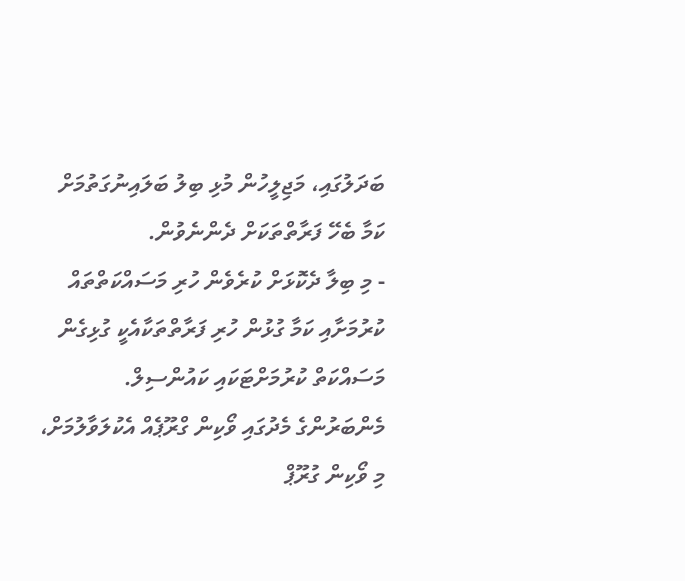ބަދަލުގައި، މަޖިލީހުން މުޅި ބިލު ބަލައިނުގަތުމަށް ކަމާ ބެހޭ ފަރާތްތަކަށް ދެންނެވުން.
- މި ބިލާ ދެކޮޅަށް ކުރެވެން ހުރި މަސައްކަތްތައް ކުރުމަށާއި ކަމާ ގުޅުން ހުރި ފަރާތްތަކާއެކީ ގުޅިގެން މަސައްކަތް ކުރުމަށްޓަކައި ކައުންސިލް. މެންބަރުންގެ މެދުގައި ވޯކިން ގްރޫޕެއް އެކުލަވާލުމަށް، މި ވޯކިން ގުރޫޕް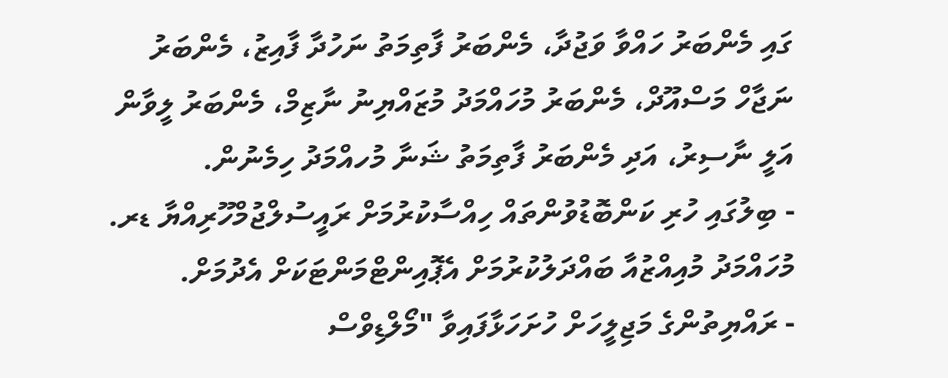ގައި މެންބަރު ހައްވާ ވަޖުދާ، މެންބަރު ފާތިމަތު ނަހުދާ ފާއިޒު، މެންބަރު ނަޖާހް މަސްއޫދް، މެންބަރު މުހައްމަދު މުޒައްޔިނު ނާޒިމް، މެންބަރު ލީވާން އަލީ ނާސިރު، އަދި މެންބަރު ފާތިމަތު ޝަނާ މުހއްމަދު ހިމެނުން.
- ބިލުގައި ހުރި ކަންބޮޑުވުންތައް ހިއްސާކުރުމަށް ރައީސުލްޖުމްހޫރިއްޔާ ޑރ. މުހައްމަދު މުއިއްޒުއާ ބައްދަލުކުރުމަށް އެޕޮއިންޓްމަންޓަކަށް އެދުމަށް.
- ރައްޔިތުންގެ މަޖިލީހަށް ހުށަހަޅާފައިވާ "މޯލްޑިވްސް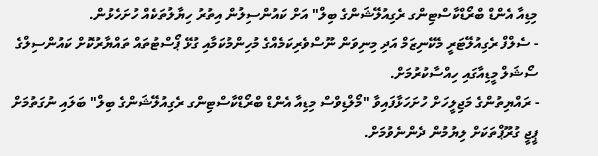މިޑިއާ އެންޑް ބްރޯޑްކާސްޓިންގ ރެގިއުލޭޝަންގެ ބިލް" އަށް ކައުންސިލުން އިތުރު ހިޔާލުތަކެއް ހުށަހެޅުން.
- ސެލްފް ރެގިއުލޭޓަރީ މެކޭނިޒަމް އަދި މިނިވަން ނޫސްވެރިކަމެއްގެ މުހިންމުކަމާއި ގުޅޭ ޕޯސްޓުތައް ތައްޔާރުކޮށް ކައުންސިލްގެ ސޯޝަލް މީޑިއާގައި ހިއްސާކުރުމަށް.
- ރައްޔިތުންގެ މަޖިލީހަށް ހުށަހަޅާފައިވާ "މޯލްޑިވްސް މިޑިއާ އެންޑް ބްރޯޑްކާސްޓިންގ ރެގިއުލޭޝަންގެ ބިލް" ބަލައި ނުގަތުމަށް ޕީޖީ ގުރޫޕްތަކަށް ލިޔުމުން ދެންނެވުމަށް.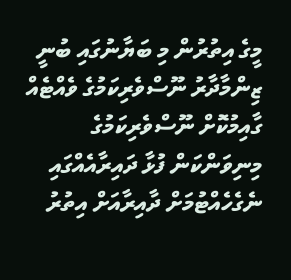މީގެ އިތުރުން މި ބަޔާނުގައި ބުނީ ޒިންމާދާރު ނޫސްވެރިކަމުގެ ވެއްޓެއް ގާއިމުކޮށް ނޫސްވެރިކަމުގެ މިނިވަންކަން ފުޅާ ދައިރާއެއްގައި ނެގެހެއްޓުމަށް ދާއިރާއަށް އިތުރު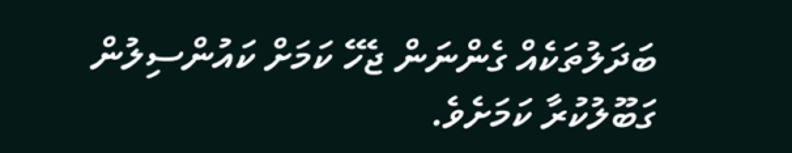ބަދަލުތަކެއް ގެންނަން ޖެހޭ ކަމަށް ކައުންސިލުން ގަބޫލުކުރާ ކަމަށެވެ.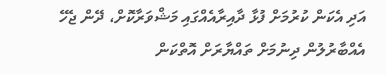އަދި އެކަން ކުރުމަށް ފުޅާ ދާއިރާއެއްގައި މަޝްވަރާކޮށް، ދޭން ޖެހޭ އެއްބާރުލުން ދިނުމަށް ތައްޔާރަށް އޮތްކަން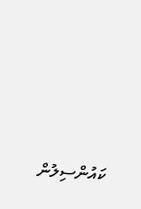ކައުންސިލުން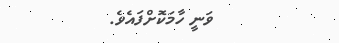ވަނީ ހާމަކޮށްފައެވެ.